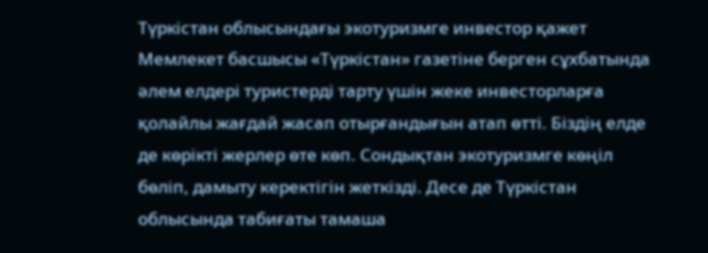Түркістан облысындағы экотуризмге инвестор қажет
Мемлекет басшысы «Түркістан» газетіне берген сұхбатында әлем елдері туристерді тарту үшін жеке инвесторларға қолайлы жағдай жасап отырғандығын атап өтті. Біздің елде де көрікті жерлер өте көп. Сондықтан экотуризмге көңіл бөліп, дамыту керектігін жеткізді. Десе де Түркістан облысында табиғаты тамаша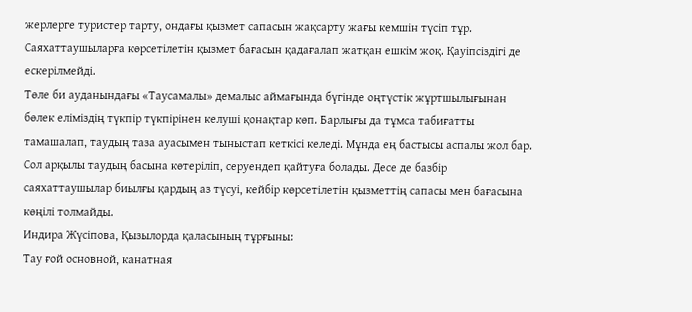жерлерге туристер тарту, ондағы қызмет сапасын жақсарту жағы кемшін түсіп тұр. Саяхаттаушыларға көрсетілетін қызмет бағасын қадағалап жатқан ешкім жоқ. Қауіпсіздігі де ескерілмейді.
Төле би ауданындағы «Таусамалы» демалыс аймағында бүгінде оңтүстік жұртшылығынан бөлек еліміздің түкпір түкпірінен келуші қонақтар көп. Барлығы да тұмса табиғатты тамашалап, таудың таза ауасымен тыныстап кеткісі келеді. Мұнда ең бастысы аспалы жол бар. Сол арқылы таудың басына көтеріліп, серуендеп қайтуға болады. Десе де базбір саяхаттаушылар биылғы қардың аз түсуі, кейбір көрсетілетін қызметтің сапасы мен бағасына көңілі толмайды.
Индира Жүсіпова, Қызылорда қаласының тұрғыны:
Тау ғой основной, канатная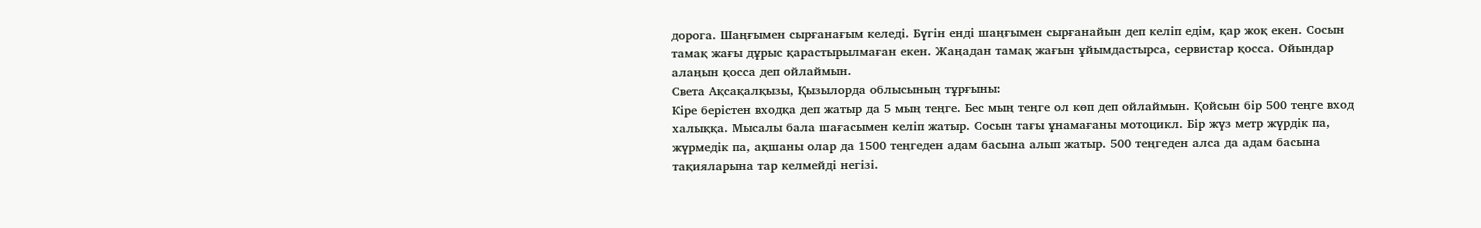дорога. Шаңғымен сырғанағым келеді. Бүгін енді шаңғымен сырғанайын деп келіп едім, қар жоқ екен. Сосын тамақ жағы дұрыс қарастырылмаған екен. Жаңадан тамақ жағын ұйымдастырса, сервистар қосса. Ойындар алаңын қосса деп ойлаймын.
Света Ақсақалқызы, Қызылорда облысының тұрғыны:
Кіре берістен входқа деп жатыр да 5 мың теңге. Бес мың теңге ол көп деп ойлаймын. Қойсын бір 500 теңге вход халыққа. Мысалы бала шағасымен келіп жатыр. Сосын тағы ұнамағаны мотоцикл. Бір жүз метр жүрдік па, жүрмедік па, ақшаны олар да 1500 теңгеден адам басына алып жатыр. 500 теңгеден алса да адам басына тақияларына тар келмейді негізі.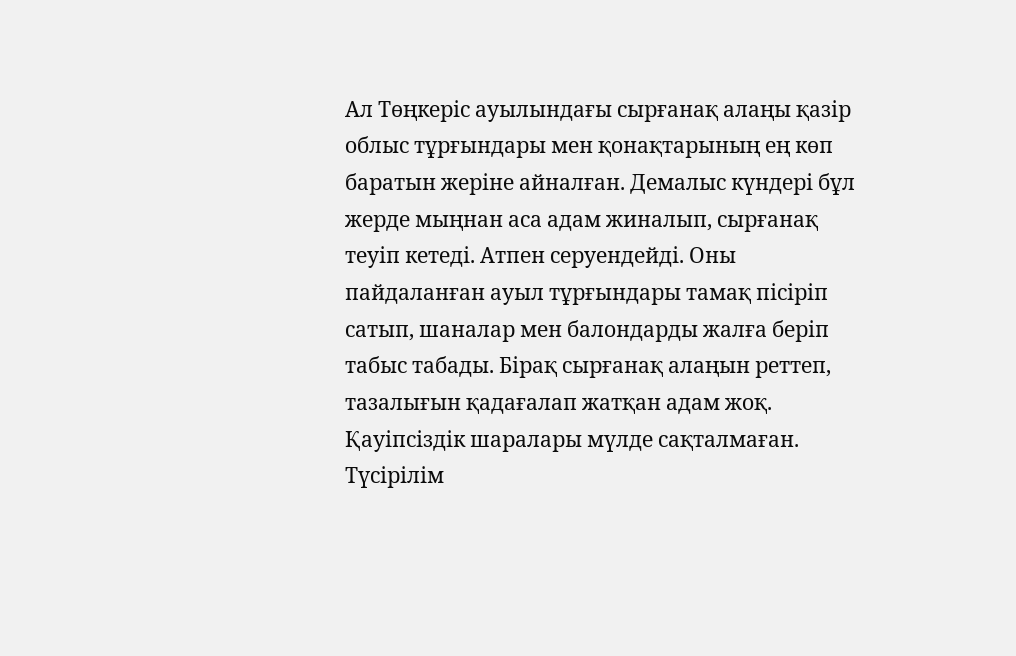Ал Төңкеріс ауылындағы сырғанақ алаңы қазір облыс тұрғындары мен қонақтарының ең көп баратын жеріне айналған. Демалыс күндері бұл жерде мыңнан аса адам жиналып, сырғанақ теуіп кетеді. Атпен серуендейді. Оны пайдаланған ауыл тұрғындары тамақ пісіріп сатып, шаналар мен балондарды жалға беріп табыс табады. Бірақ сырғанақ алаңын реттеп, тазалығын қадағалап жатқан адам жоқ. Қауіпсіздік шаралары мүлде сақталмаған. Түсірілім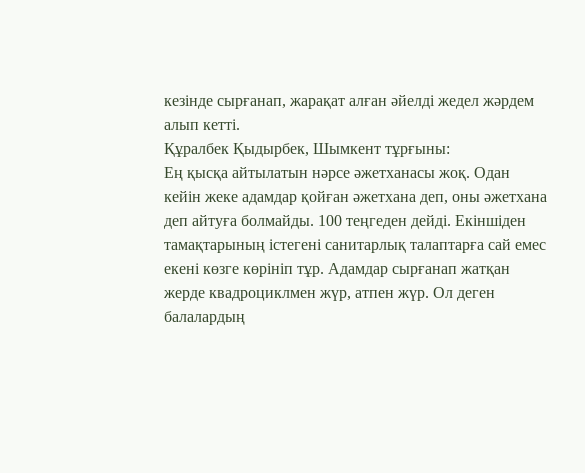кезінде сырғанап, жарақат алған әйелді жедел жәрдем алып кетті.
Құралбек Қыдырбек, Шымкент тұрғыны:
Ең қысқа айтылатын нәрсе әжетханасы жоқ. Одан кейін жеке адамдар қойған әжетхана деп, оны әжетхана деп айтуға болмайды. 100 теңгеден дейді. Екіншіден тамақтарының істегені санитарлық талаптарға сай емес екені көзге көрініп тұр. Адамдар сырғанап жатқан жерде квадроциклмен жүр, атпен жүр. Ол деген балалардың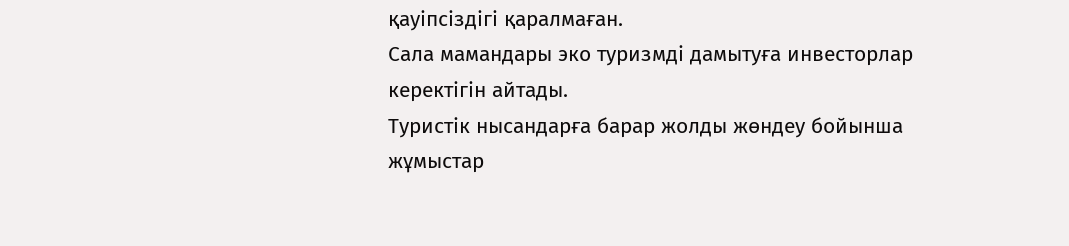қауіпсіздігі қаралмаған.
Сала мамандары эко туризмді дамытуға инвесторлар керектігін айтады.
Туристік нысандарға барар жолды жөндеу бойынша жұмыстар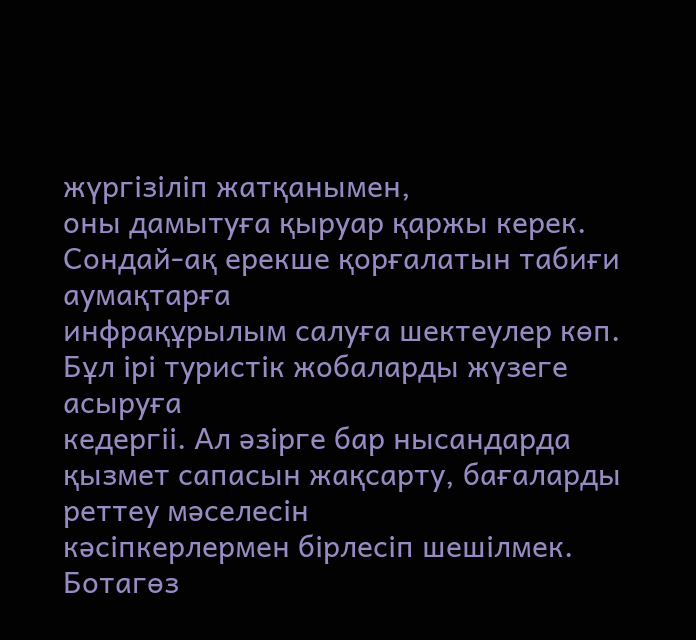жүргізіліп жатқанымен,
оны дамытуға қыруар қаржы керек. Сондай-ақ ерекше қорғалатын табиғи аумақтарға
инфрақұрылым салуға шектеулер көп. Бұл ірі туристік жобаларды жүзеге асыруға
кедергіі. Ал әзірге бар нысандарда қызмет сапасын жақсарту, бағаларды реттеу мәселесін
кәсіпкерлермен бірлесіп шешілмек.
Ботагөз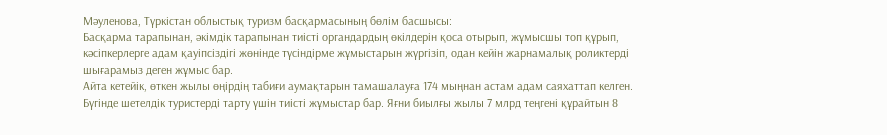Мәуленова, Түркістан облыстық туризм басқармасының бөлім басшысы:
Басқарма тарапынан, әкімдік тарапынан тиісті органдардың өкілдерін қоса отырып, жұмысшы топ құрып, кәсіпкерлерге адам қауіпсіздігі жөнінде түсіндірме жұмыстарын жүргізіп, одан кейін жарнамалық роликтерді шығарамыз деген жұмыс бар.
Айта кетейік, өткен жылы өңірдің табиғи аумақтарын тамашалауға 174 мыңнан астам адам саяхаттап келген. Бүгінде шетелдік туристерді тарту үшін тиісті жұмыстар бар. Яғни биылғы жылы 7 млрд теңгені құрайтын 8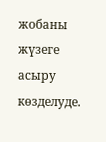жобаны жүзеге асыру көзделуде.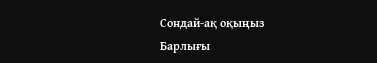Сондай-ақ оқыңыз
Барлығы